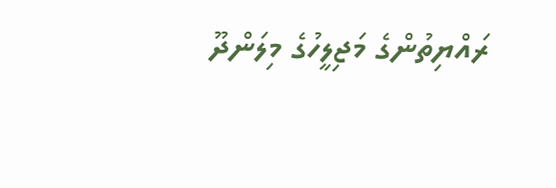ރައްޔިތުންގެ މަޖިލީހުގެ މިލަންދޫ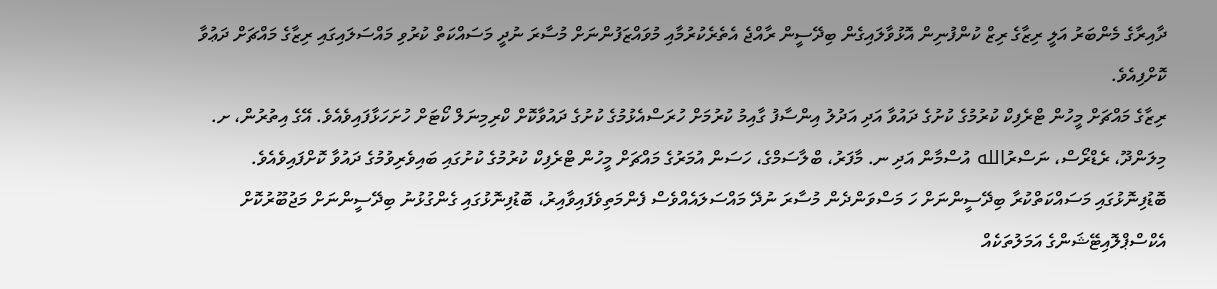ދާއިރާގެ މެންބަރު އަލީ ރިޒާގެ ރިޒް ކުންފުނިން އޮޅުވާލައިގެން ބިދޭސީން ރާއްޖެ އެތެރެކުރުމާއި މުވައްޒަފުންނަށް މުސާރަ ނުދީ މަސައްކަތް ކުރުވި މައްސަލައިގައި ރިޒާގެ މައްޗަށް ދަޢުވާ ކޮށްފިއެވެ.
ރިޒާގެ މައްޗަށް މީހުން ޓްރެފިކް ކުރުމުގެ ކުށުގެ ދައުވާ އަދި އަދުލު އިންސާފު ގާއިމު ކުރުމަށް ހުރަސްއެޅުމުގެ ކުށުގެ ދައުވާކޮށް ކްރިމިނަލް ކޯޓަށް ހުށަހަޅާފައިވެއެވެ. އޭގެ އިތުރުން، ށ. މިލަންދޫ، ރެޑްރޯސް، ނަސްރުالله އުސްމާން އަދި ނ. މާފަރު، ބްލާސަމްގެ، ހަސަން އުމަރުގެ މައްޗަށް މީހުން ޓްރެފިކް ކުރުމުގެ ކުށުގައި ބައިވެރިވުމުގެ ދައުވާ ކޮށްފައިވެއެވެ.
ބޮޑުފިނޮޅުގައި މަސައްކަތްކުރާ ބިދޭސީންނަށް ހަ މަސްވަންދެން މުސާރަ ނުދޭ މައްސަލައެއްވެސް ފެންމަތިވެފައިވާއިރު، ބޮޑުފިނޮޅުގައި ގެންގުޅުނު ބިދޭސީންނަށް މަޖުބޫރުކޮށް އެކްސްޕްލޮއިޓޭޝަންގެ އަމަލުތަކެއް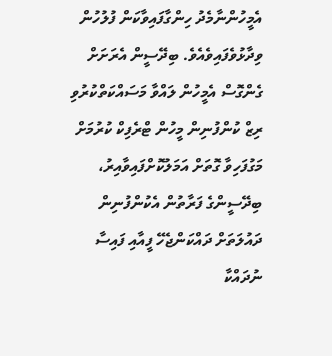އެމީހުންނާމެދު ހިންގާފައިވާކަން ފުލުހުން ވިދާޅުވެފައިވެއެވެ. ބިދޭސީން އެރަށަށް ގެންގޮސް އެމީހުން ލައްވާ މަސައްކަތްކުރުވި ރިޒް ކުންފުނިން މީހުން ޓްރެފިކް ކުރުމަށް މަގުފަހިވާ ގޮތަށް އަމަލުކޮށްފައިވާއިރު، ބިދޭސީންގެ ފަރާތުން އެކުންފުނިން ދައުލަތަށް ދައްކަންޖެހޭ ފީއާއި ފައިސާ ނުދައްކާ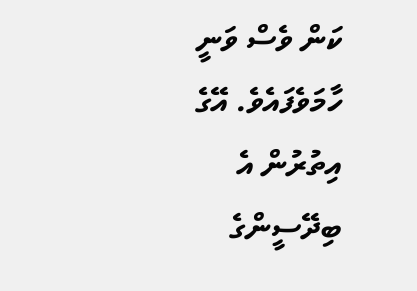ކަން ވެސް ވަނީ ހާމަވެފައެވެ. އޭގެ އިތުރުން އެ ބިދޭސީންގެ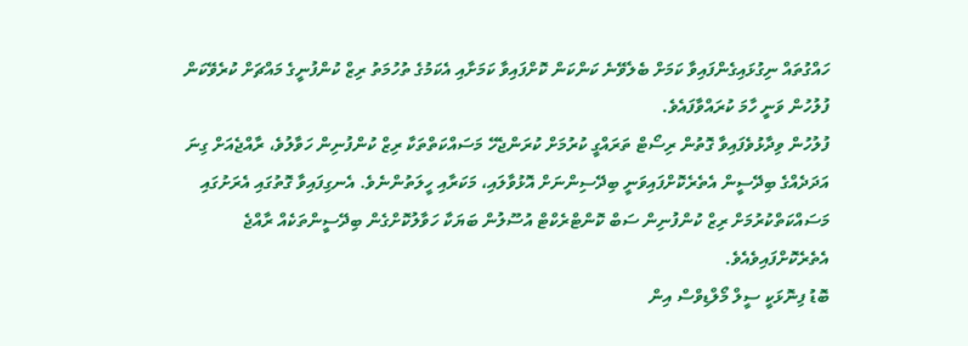ހައްގުތައް ނިގުޅައިގެންފައިވާ ކަމަށް ބެލެވޭނެ ކަންކަން ކޮށްފައިވާ ކަމަށާއި އެކަމުގެ ތުހުމަތު ރިޒް ކުންފުނީގެ މައްޗަށް ކުރެވޭކަން ފުލުހުން ވަނީ ހާމަ ކުރައްވާފައެވެ.
ފުލުހުން ވިދާޅުވެފައިވާ ގޮތުން ރިސޯޓް ތަރައްގީ ކުރުމަށް ކުރަންޖެހޭ މަސައްކަތްތަކާ ރިޒް ކުންފުނިން ހަވާލުވެ، ރާއްޖެއަށް ގިނަ އަދަދެއްގެ ބިދޭސީން އެތެރެކޮށްފައިވަނީ ބިދޭސިންނަށް އޮޅުވާލައި، މަކަރާއި ހީލަތުންނެވެ. އެނގިފައިވާ ގޮތުގައި އެރަށުގައި މަސައްކަތްކުރުމަށް ރިޒް ކުންފުނިން ސަބް ކޮންޓްރެކްޓް އުސޫލުން ބަޔަކާ ހަވާލުކޮށްގެން ބިދޭސީންތަކެއް ރާއްޖެ އެތެރެކޮށްފައިވެއެވެ.
ބޮޑު ފިނޮޅަކީ ސީލް މޯލްޑިވްސް އިން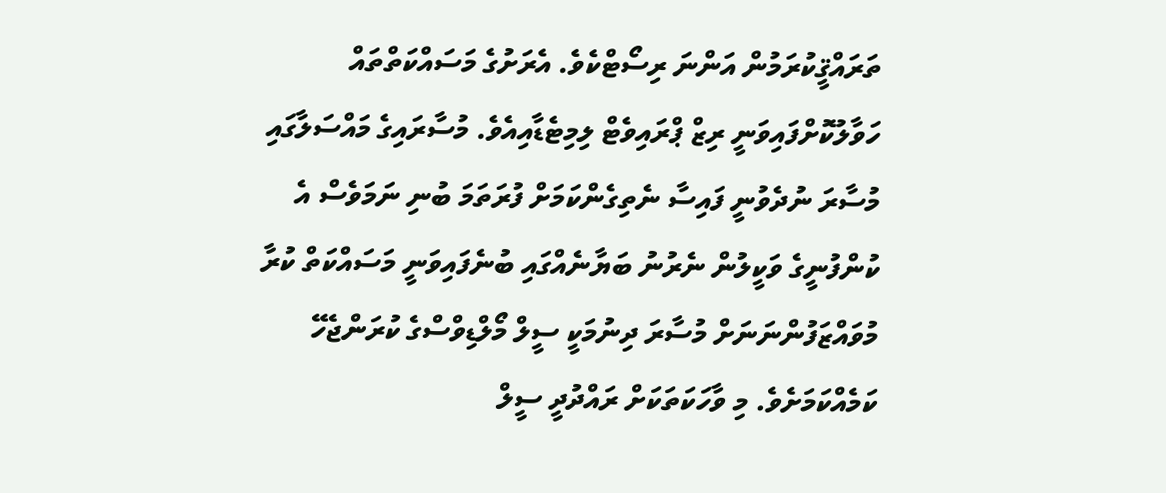ތަރައްޤީކުރަމުން އަންނަ ރިސޯޓްކެވެ. އެރަށުގެ މަސައްކަތްތައް ހަވާލުކޮށްފައިވަނީ ރިޒް ޕްރައިވެޓް ލިމިޓެޑާއިއެވެ. މުސާރައިގެ މައްސަލާގައި މުސާރަ ނުދެވުނީ ފައިސާ ނެތިގެންކަމަށް ފުރަތަމަ ބުނި ނަމަވެސް އެ ކުންފުނީގެ ވަކީލުން ނެރުނު ބަޔާނެއްގައި ބުނެފައިވަނީ މަސައްކަތް ކުރާ މުވައްޒަފުންނަނަށް މުސާރަ ދިނުމަކީ ސީލް މޯލްޑިވްސްގެ ކުރަންޖެހޭ ކަމެއްކަމަށެވެ. މި ވާހަކަތަކަށް ރައްދުދީ ސީލް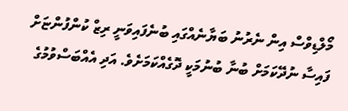މޯލްޑިވްސް އިން ނެރުނު ބަޔާނެއްގައި ބުނެފައިވަނީ ރިޒް ކުންފުންޏަށް ފައިސާ ނުދޭކަމަށް ބުނާ ބުނުމަކީ ދޮގެއްކަމަށެވެ. އަދި އެއްބަސްވުމުގެ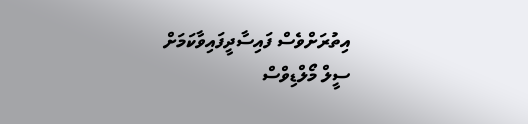އިތުރަށްވެސް ފައިސާދީފައިވާކަމަށް ސީލް މޯލްޑިވްސް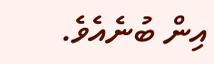އިން ބުނެއެވެ.